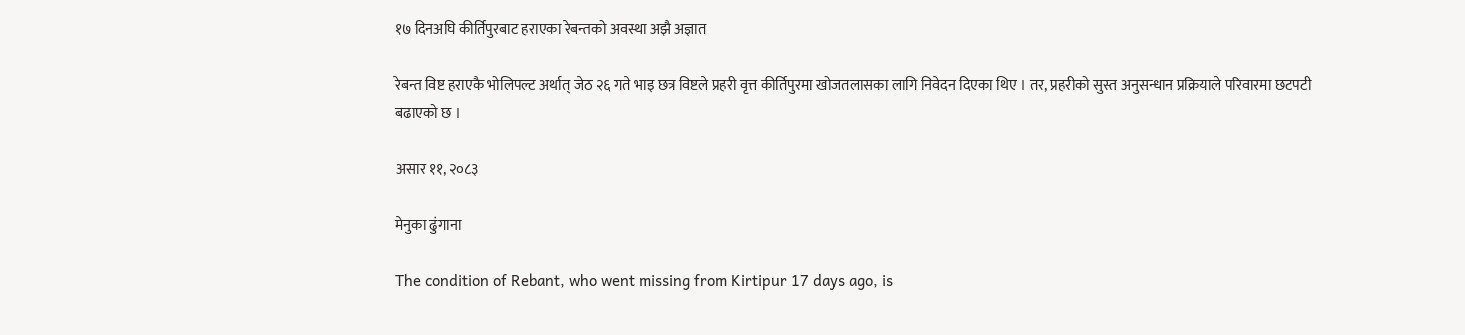१७ दिनअघि कीर्तिपुरबाट हराएका रेबन्तको अवस्था अझै अज्ञात

रेबन्त विष्ट हराएकै भोलिपल्ट अर्थात् जेठ २६ गते भाइ छत्र विष्टले प्रहरी वृत्त कीर्तिपुरमा खोजतलासका लागि निवेदन दिएका थिए । तर, प्रहरीको सुस्त अनुसन्धान प्रक्रियाले परिवारमा छटपटी बढाएको छ ।

असार ११, २०८३

मेनुका ढुंगाना

The condition of Rebant, who went missing from Kirtipur 17 days ago, is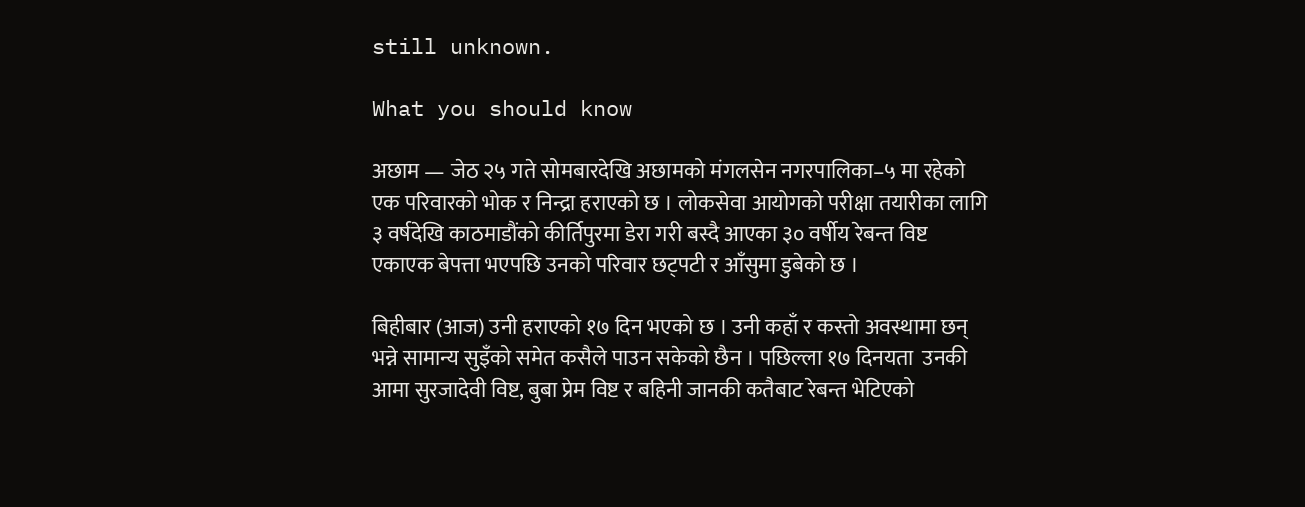still unknown.

What you should know

अछाम — जेठ २५ गते सोमबारदेखि अछामको मंगलसेन नगरपालिका–५ मा रहेको एक परिवारको भोक र निन्द्रा हराएको छ । लोकसेवा आयोगको परीक्षा तयारीका लागि ३ वर्षदेखि काठमाडौंको कीर्तिपुरमा डेरा गरी बस्दै आएका ३० वर्षीय रेबन्त विष्ट एकाएक बेपत्ता भएपछि उनको परिवार छट्पटी र आँसुमा डुबेको छ ।

बिहीबार (आज) उनी हराएको १७ दिन भएको छ । उनी कहाँ र कस्तो अवस्थामा छन् भन्ने सामान्य सुइँको समेत कसैले पाउन सकेको छैन । पछिल्ला १७ दिनयता  उनकी आमा सुरजादेवी विष्ट, बुबा प्रेम विष्ट र बहिनी जानकी कतैबाट रेबन्त भेटिएको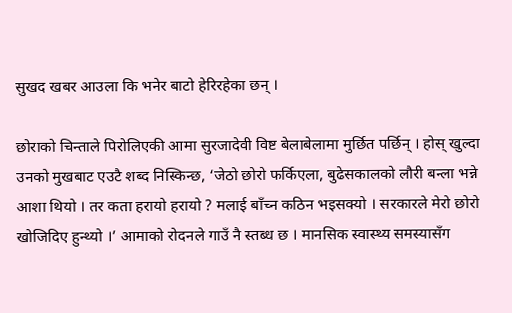सुखद खबर आउला कि भनेर बाटो हेरिरहेका छन् ।

छोराको चिन्ताले पिरोलिएकी आमा सुरजादेवी विष्ट बेलाबेलामा मुर्छित पर्छिन् । होस् खुल्दा उनको मुखबाट एउटै शब्द निस्किन्छ, ‘जेठो छोरो फर्किएला, बुढेसकालको लौरी बन्ला भन्ने आशा थियो । तर कता हरायो हरायो ? मलाई बाँच्न कठिन भइसक्यो । सरकारले मेरो छोरो खोजिदिए हुन्थ्यो ।’ आमाको रोदनले गाउँ नै स्तब्ध छ । मानसिक स्वास्थ्य समस्यासँग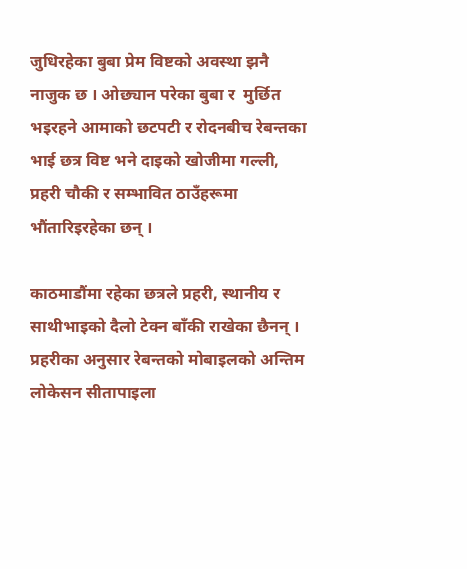जुधिरहेका बुबा प्रेम विष्टको अवस्था झनै नाजुक छ । ओछ्यान परेका बुबा र  मुर्छित भइरहने आमाको छटपटी र रोदनबीच रेबन्तका भाई छत्र विष्ट भने दाइको खोजीमा गल्ली, प्रहरी चौकी र सम्भावित ठाउँहरूमा भौंतारिइरहेका छन् ।

काठमाडौंमा रहेका छत्रले प्रहरी, स्थानीय र साथीभाइको दैलो टेक्न बाँकी राखेका छैनन् । प्रहरीका अनुसार रेबन्तको मोबाइलको अन्तिम लोकेसन सीतापाइला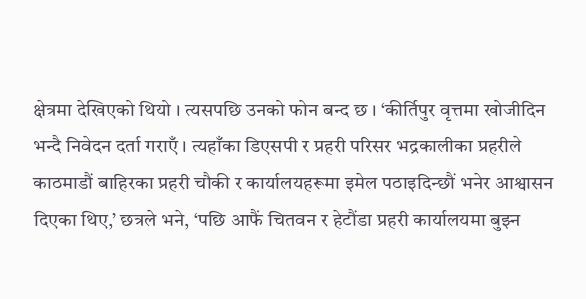क्षेत्रमा देखिएको थियो । त्यसपछि उनको फोन बन्द छ । ‘कीर्तिपुर वृत्तमा खोजीदिन भन्दै निवेदन दर्ता गराएँ । त्यहाँका डिएसपी र प्रहरी परिसर भद्रकालीका प्रहरीले काठमाडौं बाहिरका प्रहरी चौकी र कार्यालयहरूमा इमेल पठाइदिन्छौं भनेर आश्वासन दिएका थिए,’ छत्रले भने, ‘पछि आफैं चितवन र हेटौंडा प्रहरी कार्यालयमा बुझ्न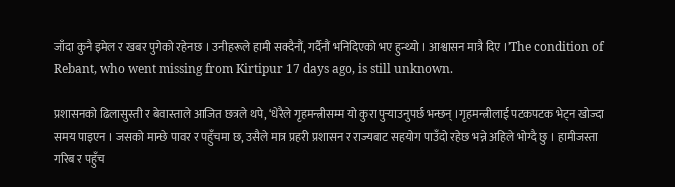जाँदा कुनै इमेल र खबर पुगेको रहेनछ । उनीहरूले हामी सक्दैनौं, गर्दैनौं भनिदिएको भए हुन्थ्यो । आश्वासन मात्रै दिए ।’The condition of Rebant, who went missing from Kirtipur 17 days ago, is still unknown.

प्रशासनको ढिलासुस्ती र बेवास्ताले आजित छत्रले थपे, ‘धेरैले गृहमन्त्रीसम्म यो कुरा पुर्‍याउनुपर्छ भन्छन् ।गृहमन्त्रीलाई पटकपटक भेट्न खोज्दा समय पाइएन । जसको मान्छे पावर र पहुँचमा छ, उसैले मात्र प्रहरी प्रशासन र राज्यबाट सहयोग पाउँदो रहेछ भन्ने अहिले भोग्दै छु । हामीजस्ता गरिब र पहुँच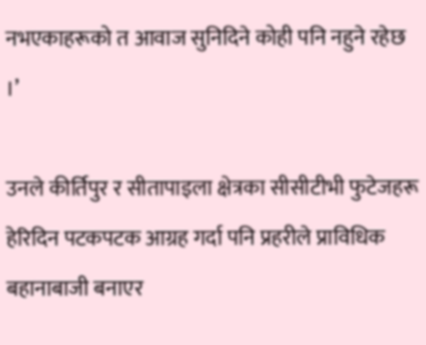नभएकाहरूको त आवाज सुनिदिने कोही पनि नहुने रहेछ ।’

उनले कीर्तिपुर र सीतापाइला क्षेत्रका सीसीटीभी फुटेजहरू हेरिदिन पटकपटक आग्रह गर्दा पनि प्रहरीले प्राविधिक बहानाबाजी बनाएर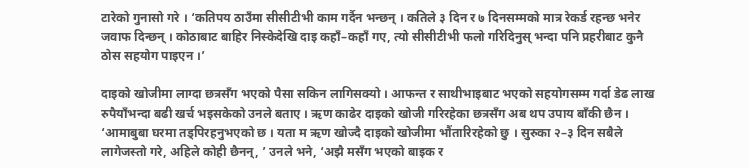टारेको गुनासो गरे । ‘कतिपय ठाउँमा सीसीटीभी काम गर्दैन भन्छन् । कतिले ३ दिन र ७ दिनसम्मको मात्र रेकर्ड रहन्छ भनेर जवाफ दिन्छन् । कोठाबाट बाहिर निस्केदेखि दाइ कहाँ–कहाँ गए, त्यो सीसीटीभी फलो गरिदिनुस् भन्दा पनि प्रहरीबाट कुनै ठोस सहयोग पाइएन ।’

दाइको खोजीमा लाग्दा छत्रसँग भएको पैसा सकिन लागिसक्यो । आफन्त र साथीभाइबाट भएको सहयोगसम्म गर्दा डेढ लाख रुपैयाँभन्दा बढी खर्च भइसकेको उनले बताए । ऋण काढेर दाइको खोजी गरिरहेका छत्रसँग अब थप उपाय बाँकी छैन । ‘आमाबुबा घरमा तड्पिरहनुभएको छ । यता म ऋण खोज्दै दाइको खोजीमा भौंतारिरहेको छु । सुरुका २–३ दिन सबैले लागेजस्तो गरे, अहिले कोही छैनन्, ’ उनले भने, ‘अझै मसँग भएको बाइक र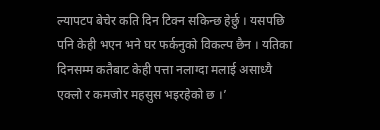ल्यापटप बेचेर कति दिन टिक्न सकिन्छ हेर्छु । यसपछि पनि केही भएन भने घर फर्कनुको विकल्प छैन । यतिका दिनसम्म कतैबाट केही पत्ता नलाग्दा मलाई असाध्यै एक्लो र कमजोर महसुस भइरहेको छ ।’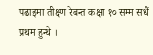पढाइमा तीक्ष्ण रेबन्त कक्षा १० सम्म सधैं प्रथम हुन्थे ।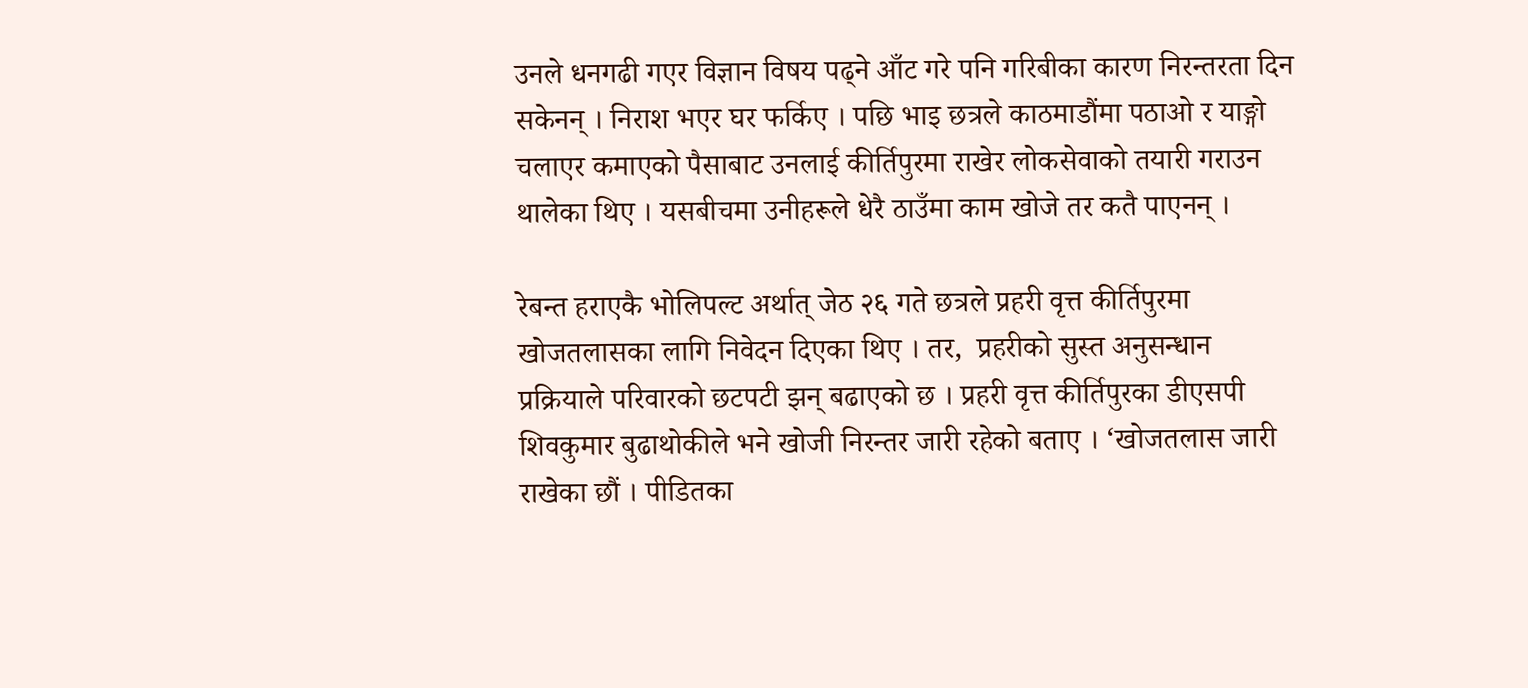उनले धनगढी गएर विज्ञान विषय पढ्ने आँट गरे पनि गरिबीका कारण निरन्तरता दिन सकेनन् । निराश भएर घर फर्किए । पछि भाइ छत्रले काठमाडौंमा पठाओ र याङ्गो चलाएर कमाएको पैसाबाट उनलाई कीर्तिपुरमा राखेर लोकसेवाको तयारी गराउन थालेका थिए । यसबीचमा उनीहरूले धेरै ठाउँमा काम खोजे तर कतै पाएनन् ।

रेबन्त हराएकै भोलिपल्ट अर्थात् जेठ २६ गते छत्रले प्रहरी वृत्त कीर्तिपुरमा खोजतलासका लागि निवेदन दिएका थिए । तर,  प्रहरीको सुस्त अनुसन्धान प्रक्रियाले परिवारको छटपटी झन् बढाएको छ । प्रहरी वृत्त कीर्तिपुरका डीएसपी शिवकुमार बुढाथोकीले भने खोजी निरन्तर जारी रहेको बताए । ‘खोजतलास जारी राखेका छौं । पीडितका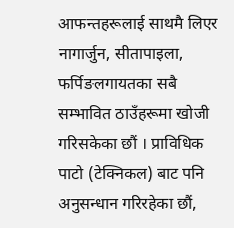आफन्तहरूलाई साथमै लिएर नागार्जुन, सीतापाइला, फर्पिङलगायतका सबै सम्भावित ठाउँहरूमा खोजी गरिसकेका छौं । प्राविधिक पाटो (टेक्निकल) बाट पनि अनुसन्धान गरिरहेका छौं,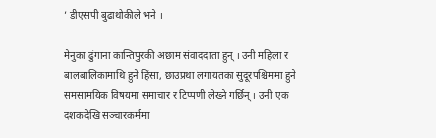’ डीएसपी बुढाथोकीले भने ।

मेनुका ढुंगाना कान्तिपुरकी अछाम संवाददाता हुन् । उनी महिला र बालबालिकामाथि हुने हिंसा, छाउप्रथा लगायतका सुदूरपश्चिममा हुने समसामयिक विषयमा समाचार र टिप्पणी लेख्ने गर्छिन् । उनी एक दशकदेखि सञ्चारकर्ममा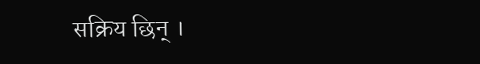सक्रिय छिन् ।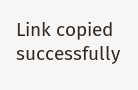Link copied successfully